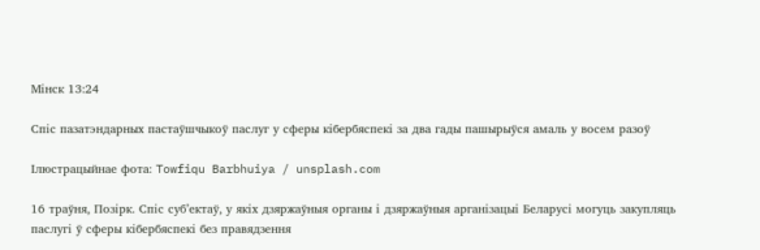Мінск 13:24

Спіс пазатэндарных пастаўшчыкоў паслуг у сферы кібербяспекі за два гады пашырыўся амаль у восем разоў

Ілюстрацыйнае фота: Towfiqu Barbhuiya / unsplash.com

16 траўня, Позірк. Спіс суб’ектаў, у якіх дзяржаўныя органы і дзяржаўныя арганізацыі Беларусі могуць закупляць паслугі ў сферы кібербяспекі без правядзення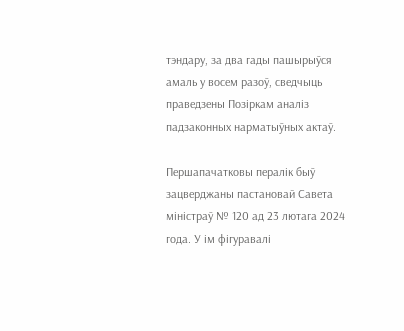тэндару, за два гады пашырыўся амаль у восем разоў, сведчыць праведзены Позіркам аналіз падзаконных нарматыўных актаў.

Першапачатковы пералік быў зацверджаны пастановай Савета міністраў № 120 ад 23 лютага 2024 года. У ім фігуравалі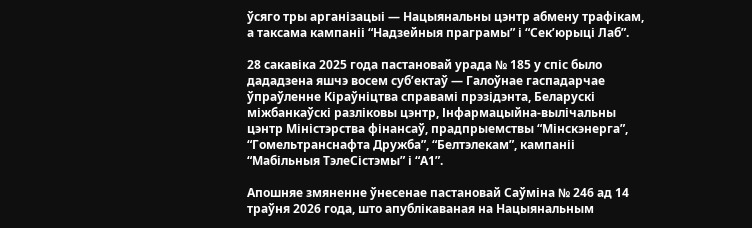ўсяго тры арганізацыі — Нацыянальны цэнтр абмену трафікам, а таксама кампаніі “Надзейныя праграмы” і “Сек’юрыці Лаб”.

28 сакавіка 2025 года пастановай урада № 185 у спіс было дададзена яшчэ восем суб’ектаў — Галоўнае гаспадарчае ўпраўленне Кіраўніцтва справамі прэзідэнта, Беларускі міжбанкаўскі разліковы цэнтр, Інфармацыйна-вылічальны цэнтр Міністэрства фінансаў, прадпрыемствы “Мінскэнерга”, “Гомельтранснафта Дружба”, “Белтэлекам”, кампаніі “Мабільныя ТэлеСістэмы” і “А1”.

Апошняе змяненне ўнесенае пастановай Саўміна № 246 ад 14 траўня 2026 года, што апублікаваная на Нацыянальным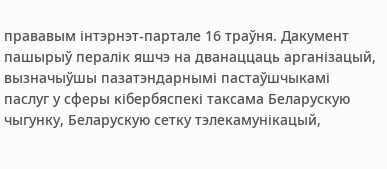прававым інтэрнэт-партале 16 траўня. Дакумент пашырыў пералік яшчэ на дванаццаць арганізацый, вызначыўшы пазатэндарнымі пастаўшчыкамі паслуг у сферы кібербяспекі таксама Беларускую чыгунку, Беларускую сетку тэлекамунікацый,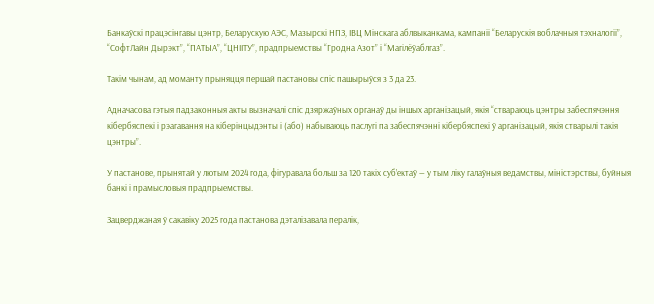Банкаўскі працэсінгавы цэнтр, Беларускую АЭС, Мазырскі НПЗ, ІВЦ Мінскага аблвыканкама, кампаніі “Беларускія воблачныя тэхналогіі”, “СофтЛайн Дырэкт”, “ПАТЫА”, “ЦНІІТУ”, прадпрыемствы “Гродна Азот” і “Магілёўаблгаз”.

Такім чынам, ад моманту прыняцця першай пастановы спіс пашырыўся з 3 да 23.

Адначасова гэтыя падзаконныя акты вызначалі спіс дзяржаўных органаў ды іншых арганізацый, якія “ствараюць цэнтры забеспячэння кібербяспекі і рэагавання на кіберінцыдэнты і (або) набываюць паслугі па забеспячэнні кібербяспекі ў арганізацый, якія стварылі такія цэнтры”.

У пастанове, прынятай у лютым 2024 года, фігуравала больш за 120 такіх суб’ектаў — у тым ліку галаўныя ведамствы, міністэрствы, буйныя банкі і прамысловыя прадпрыемствы.

Зацверджаная ў сакавіку 2025 года пастанова дэталізавала пералік,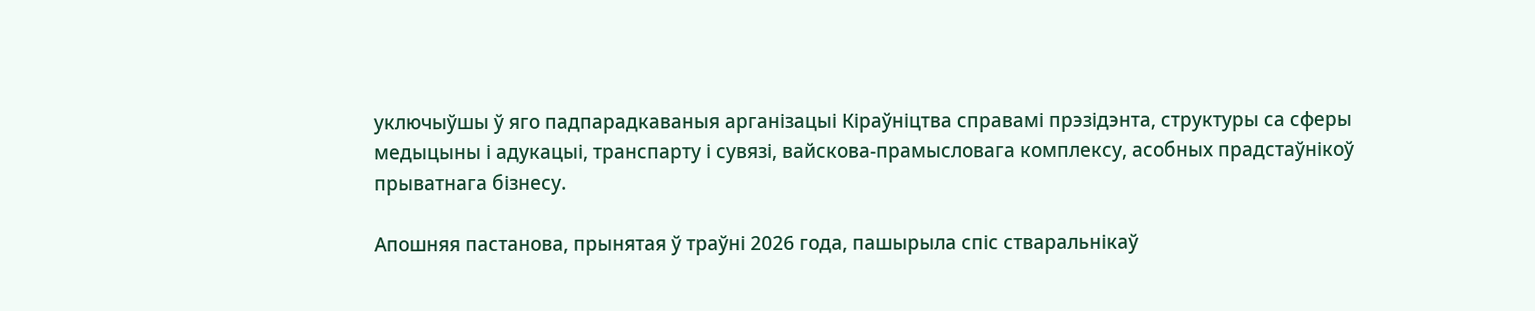уключыўшы ў яго падпарадкаваныя арганізацыі Кіраўніцтва справамі прэзідэнта, структуры са сферы медыцыны і адукацыі, транспарту і сувязі, вайскова-прамысловага комплексу, асобных прадстаўнікоў прыватнага бізнесу.

Апошняя пастанова, прынятая ў траўні 2026 года, пашырыла спіс стваральнікаў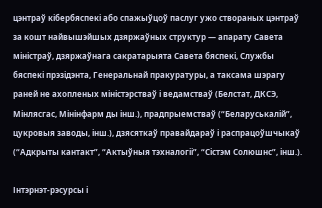цэнтраў кібербяспекі або спажыўцоў паслуг ужо створаных цэнтраў за кошт найвышэйшых дзяржаўных структур — апарату Савета міністраў, дзяржаўнага сакратарыята Савета бяспекі, Службы бяспекі прэзідэнта, Генеральнай пракуратуры, а таксама шэрагу раней не ахопленых міністэрстваў і ведамстваў (Белстат, ДКСЭ, Мінлясгас, Мінінфарм ды інш.), прадпрыемстваў (“Беларуськалій”, цукровыя заводы, інш.), дзясяткаў правайдараў і распрацоўшчыкаў (“Адкрыты кантакт”, “Актыўныя тэхналогіі”, “Сістэм Солюшнс”, інш.).

Інтэрнэт-рэсурсы і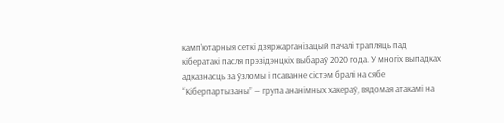камп’ютарныя сеткі дзяржарганізацый пачалі трапляць пад кібератакі пасля прэзідэнцкіх выбараў 2020 года. У многіх выпадках адказнасць за ўзломы і псаванне сістэм бралі на сябе “Кіберпартызаны” — група ананімных хакераў, вядомая атакамі на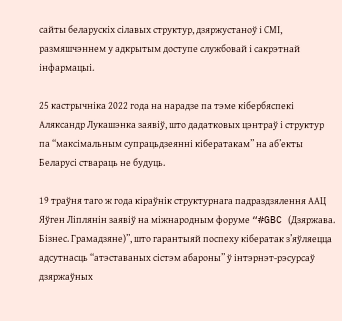сайты беларускіх сілавых структур, дзяржустаноў і СМІ, размяшчэннем у адкрытым доступе службовай і сакрэтнай інфармацыі.

25 кастрычніка 2022 года на нарадзе па тэме кібербяспекі Аляксандр Лукашэнка заявіў, што дадатковых цэнтраў і структур па “максімальным супрацьдзеянні кібератакам” на аб’екты Беларусі ствараць не будуць.

19 траўня таго ж года кіраўнік структурнага падраздзялення ААЦ Яўген Ліплянін заявіў на міжнародным форуме “#GBC (Дзяржава. Бізнес. Грамадзяне)”, што гарантыяй поспеху кібератак з’яўляецца адсутнасць “атэставаных сістэм абароны” ў інтэрнэт-рэсурсаў дзяржаўных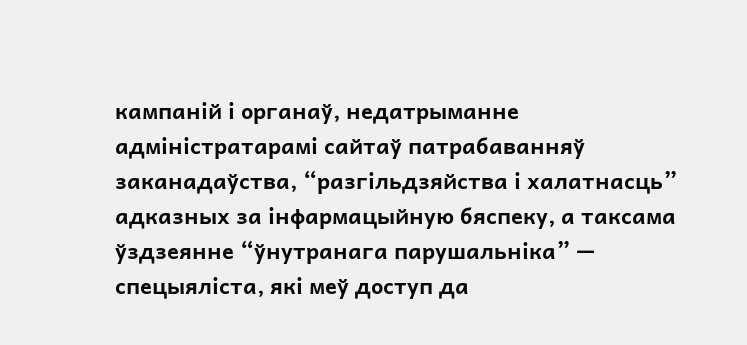кампаній і органаў, недатрыманне адміністратарамі сайтаў патрабаванняў заканадаўства, “разгільдзяйства і халатнасць” адказных за інфармацыйную бяспеку, а таксама ўздзеянне “ўнутранага парушальніка” — спецыяліста, які меў доступ да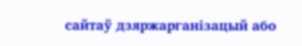сайтаў дзяржарганізацый або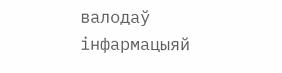валодаў інфармацыяй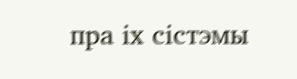пра іх сістэмы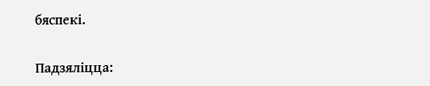бяспекі.

Падзяліцца: